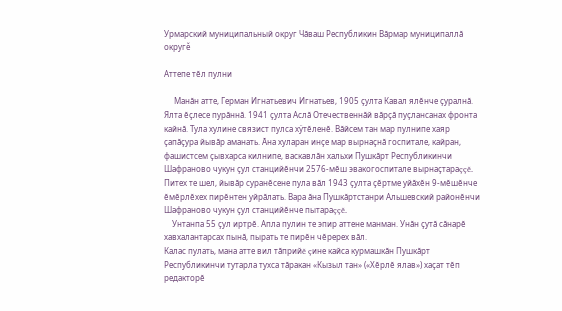Урмарский муниципальный округ Чăваш Республикин Вăрмар муниципаллă округě

Аттепе тĕл пулни

     Манăн атте, Герман Игнатьевич Игнатьев, 1905 çулта Кавал ялĕнче çуралнă. Ялта ĕçлесе пурăннă. 1941 çулта Аслă Отечественнăй вăрçă пуçлансанах фронта кайнă. Тула хулине связист пулса хÿтĕленĕ. Вăйсем тан мар пулнипе хаяр çапăçура йывăр аманать. Ăна хуларан инçе мар вырнаçнă госпитале, кайран, фашистсем çывхарса килнипе, васкавлăн хальхи Пушкăрт Республикинчи Шафраново чукун çул станцийĕнчи 2576-мĕш эвакогоспитале вырнаçтараççĕ. Питех те шел, йывăр суранĕсене пула вăл 1943 çулта çĕртме уйăхĕн 9-мĕшĕнче ĕмĕрлĕхех пирĕнтен уйрăлать. Вара ăна Пушкăртстанри Альшевский районĕнчи Шафраново чукун çул станцийĕнче пытараççĕ.
    Унтанпа 55 çул иртрĕ. Апла пулин те эпир аттене манман. Унăн çутă сăнарĕ хавхалантарсах пынă, пырать те пирĕн чĕререх вăл.
Калас пулать, мана атте вил тăприйĕ çине кайса курмашкăн Пушкăрт Республикинчи тутарла тухса тăракан «Кызыл тан» («Хĕрлĕ ялав») хаçат тĕп редакторĕ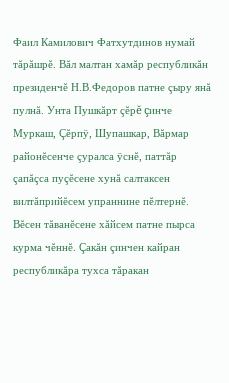Фаил Камилович Фатхутдинов нумай тăрăшрĕ. Вăл малтан хамăр республикăн президенчĕ Н.В.Федоров патне çыру янă пулнă. Унта Пушкăрт çĕрĕ çинче Муркаш, Çĕрпÿ, Шупашкар, Вăрмар районĕсенче çуралса ÿснĕ, паттăр çапăçса пуçĕсене хунă салтаксен вилтăприйĕсем упраннине пĕлтернĕ. Вĕсен тăванĕсене хăйсем патне пырса курма чĕннĕ. Çакăн çинчен кайран республикăра тухса тăракан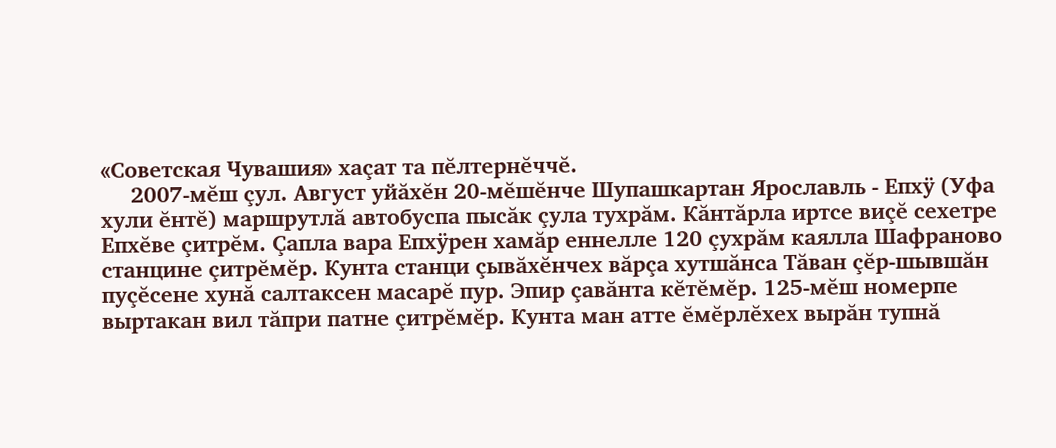«Советская Чувашия» хаçат та пĕлтернĕччĕ.
     2007-мĕш çул. Август уйăхĕн 20-мĕшĕнче Шупашкартан Ярославль - Епхÿ (Уфа хули ĕнтĕ) маршрутлă автобуспа пысăк çула тухрăм. Кăнтăрла иртсе виçĕ сехетре Епхĕве çитрĕм. Çапла вара Епхÿрен хамăр еннелле 120 çухрăм каялла Шафраново станцине çитрĕмĕр. Кунта станци çывăхĕнчех вăрçа хутшăнса Тăван çĕр-шывшăн пуçĕсене хунă салтаксен масарĕ пур. Эпир çавăнта кĕтĕмĕр. 125-мĕш номерпе выртакан вил тăпри патне çитрĕмĕр. Кунта ман атте ĕмĕрлĕхех вырăн тупнă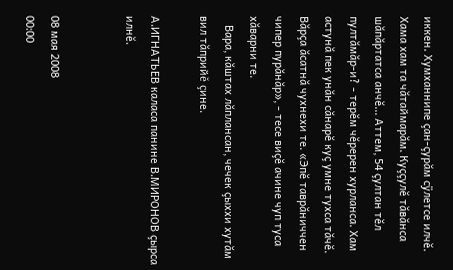иккен. Хумханнипе çан-çурăм сÿлетсе илчĕ. Хама хам та чăтаймарăм. Куççулĕ тăвăнса шăпăртатса анчĕ... Аттем, 54 çултан тĕл пултăмăр-и? - терĕм чĕререн хурланса. Хам астунă пек унăн сăнарĕ куç умне тухса тăчĕ. Вăрçа ăсатнă чухнехи те. «Эпĕ таврăниччен чипер пурăнăр», - тесе виçĕ ачине чуп туса хăварни те.
   Вара, кăштах лăплансан, чечек çыххи хутăм вил тăприйĕ çине.

А.ИГНАТЬЕВ каласа панине В.МИРОНОВ çырса илнĕ.


08 мая 2008
00:00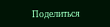Поделиться